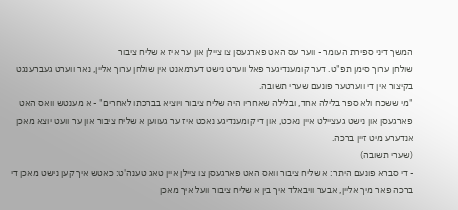המשך דיני ספירת העומר - ווער עס האט פארגעסן צו ציילן און ער איז א שליח ציבור
שולחן ערוך סימן תפ"ט. דער קומענדיגער פאל ווערט נישט דערמאנט אין שולחן ערוך אליין, נאר ווערט געברענגט בקיצור אין די ווערטער פונעם שערי תשובה.
"מי ששכח ולא ספר בלילה אחד, ובלילה שאחריו היה שליח ציבור ויוציא בברכתו לאחרים" - א מענטש וואס האט פארגעסן און נישט געציילט איין נאכט, און די קומענדיגע נאכט איז ער געווען א שליח ציבור און ער וועט יוצא מאכן אנדערע מיט זיין ברכה.
(שערי תשובה)
- די סברא פונעם היתר: א שליח ציבור וואס האט פארגעסן צו ציילן איין טאג טענה'ט: כאטש איך קען נישט מאכן די ברכה פאר מיך אליין, אבער וויבאלד איך בין א שליח ציבור וועל איך מאכן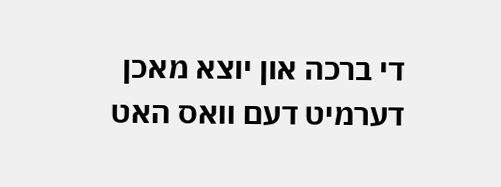די ברכה און יוצא מאכן דערמיט דעם וואס האט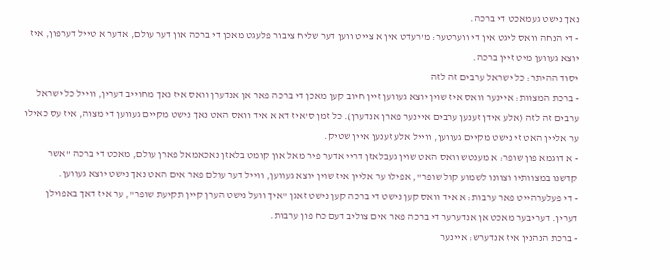נאך נישט געמאכט די ברכה.
- די הנחה וואס ליגט אין די ווערטער: מ'רעדט אין א צייט ווען דער שליח ציבור פלעגט מאכן די ברכה און דער עולם, אדער א טייל דערפון, איז יוצא געווען מיט זיין ברכה.
יסוד ההיתר: כל ישראל ערבים זה לזה
- ברכת המצוות: איינער וואס איז שוין יוצא געווען זיין חיוב קען מאכן די ברכה פאר אן אנדערן וואס איז נאך מחוייב דערין, ווייל כל ישראל ערבים זה לזה (אלע אידן זענען ערבים איינער פארן אנדערן). כל זמן ס'איז דא א איד וואס האט נאך נישט מקיים געווען די מצוה, איז עס כאילו ער אליין האט זי נישט מקיים געווען, ווייל אלע זענען איין שטיק.
- א דוגמא פון שופר: א מענטש וואס האט שוין געבלאזן דריי אדער פיר מאל און קומט בלאזן נאכאמאל פארן עולם, מאכט די ברכה "אשר קדשנו במצוותיו וצוונו לשמוע קול שופר", אפילו ער אליין איז שוין יוצא געווען, ווייל דער עולם פאר אים האט נאך נישט יוצא געווען.
- די פעלערהייט פאר ערבות: א איד וואס קען נישט די ברכה קען נישט זאגן "איך וועל נישט הערן קיין תקיעת שופר", ער איז דאך באפוילן דערין. דעריבער מאכט אן אנדערער די ברכה פאר אים צוליב דעם כח פון ערבות.
- ברכת הנהנין איז אנדערש: איינער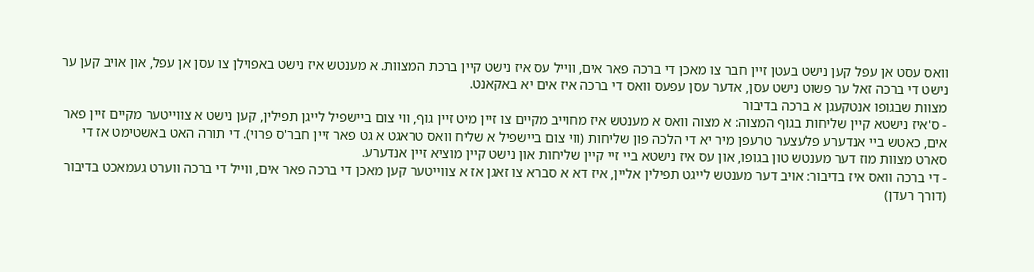וואס עסט אן עפל קען נישט בעטן זיין חבר צו מאכן די ברכה פאר אים, ווייל עס איז נישט קיין ברכת המצוות. א מענטש איז נישט באפוילן צו עסן אן עפל, און אויב קען ער נישט די ברכה זאל ער פשוט נישט עסן, אדער עסן עפעס וואס די ברכה איז אים יא באקאנט.
מצוות שבגופו אנטקעגן א ברכה בדיבור
- ס'איז נישטא קיין שליחות בגוף המצוה: א מצוה וואס א מענטש איז מחוייב מקיים צו זיין מיט זיין גוף, ווי צום ביישפיל לייגן תפילין, קען נישט א צווייטער מקיים זיין פאר אים, כאטש ביי אנדערע פלעצער טרעפן מיר יא די הלכה פון שליחות (ווי צום ביישפיל א שליח וואס טראגט א גט פאר זיין חבר'ס פרוי). די תורה האט באשטימט אז די סארט מצוות מוז דער מענטש טון בגופו, און עס איז נישטא ביי זיי קיין שליחות און נישט קיין מוציא זיין אנדערע.
- די ברכה וואס איז בדיבור: אויב דער מענטש לייגט תפילין אליין, איז דא א סברא צו זאגן אז א צווייטער קען מאכן די ברכה פאר אים, ווייל די ברכה ווערט געמאכט בדיבור (דורך רעדן)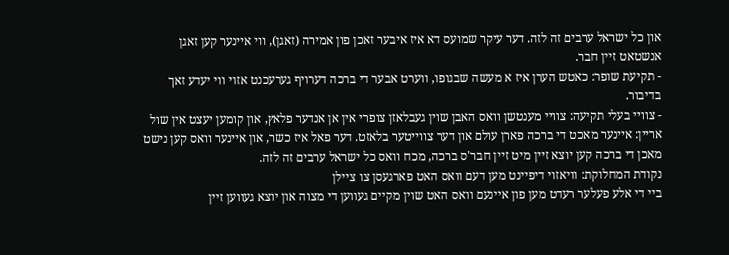און כל ישראל ערבים זה לזה. דער עיקר שמועס דא איז איבער זאכן פון אמירה (זאגן), ווי איינער קען זאגן אנשטאט זיין חבר.
- תקיעת שופר: כאטש הערן איז א מעשה שבגופו, ווערט אבער די ברכה דערויף גערעכנט אזוי ווי יעדע זאך בדיבור.
- צוויי בעלי תקיעה: צוויי מענטשן וואס האבן שוין געבלאזן צופרי אין אן אנדער פלאץ, און קומען יעצט אין שול אריין: איינער מאכט די ברכה פארן עולם און דער צווייטער בלאזט. דער פאל איז כשר, און איינער וואס קען נישט מאכן די ברכה קען יוצא זיין מיט זיין חבר'ס ברכה, מכח וואס כל ישראל ערבים זה לזה.
נקודת המחלוקת: וויאזוי דיפיינט מען דעם וואס האט פארגעסן צו ציילן
ביי די אלע פעלער רעדט מען פון איינעם וואס האט שוין מקיים געווען די מצוה און יוצא געווען זיין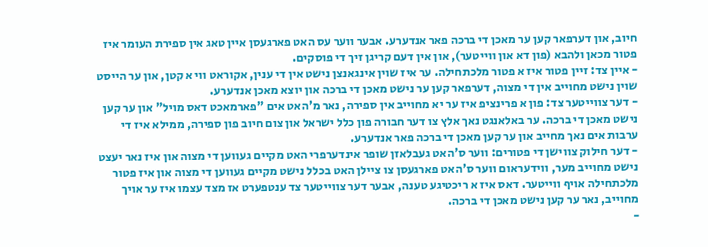חיוב, און דערפאר קען ער מאכן די ברכה פאר אנדערע. אבער ווער עס האט פארגעסן איין טאג אין ספירת העומר איז פטור מכאן ולהבא (פון דא און ווייטער), און אין דעם קריגן זיך די פוסקים.
- איין צד: זיין פטור איז א פטור מלכתחילה. ער איז שוין אינגאנצן נישט אין די ענין, אקוראט ווי א קטן, און ער הייסט שוין נישט מחוייב אין די מצוה, דערפאר קען ער נישט מאכן די ברכה און יוצא מאכן אנדערע.
- דער צווייטער צד: פון א פרינציפ איז ער יא מחוייב אין ספירה, נאר מ'האט אים "פארמאכט דאס מויל" און ער קען נישט מאכן די ברכה. ער באלאנגט נאך אלץ צו דער חבורה פון כלל ישראל און צום חיוב פון ספירה, ממילא איז די ערבות אים נאך מחייב און ער קען מאכן די ברכה פאר אנדערע.
- דער חילוק צווישן די פטורים: ווער ס'האט געבלאזן שופר אינדערפרי האט מקיים געווען די מצוה און איז נאר יעצט נישט מחוייב מער, ווידעראום ווער ס'האט פארגעסן צו ציילן האט בכלל נישט מקיים געווען די מצוה און איז פטור מלכתחילה אויף ווייטער. דאס איז א ריכטיגע טענה, אבער דער צווייטער צד ענטפערט אז מצד עצמו איז ער אויך מחוייב, נאר ער קען נישט מאכן די ברכה.
-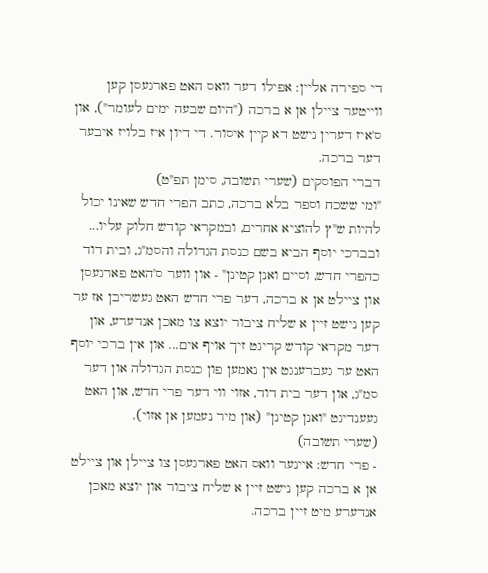די ספירה אליין: אפילו דער וואס האט פארגעסן קען ווייטער ציילן אן א ברכה ("היום שבעה ימים לעומר"), און ס'איז דערין נישט דא קיין איסור. די דיון איז בלויז איבער דער ברכה.
דברי הפוסקים (שערי תשובה, סימן תפ"ט)
"ומי ששכח וספר בלא ברכה, כתב הפרי חדש שאינו יכול להיות ש"ץ להוציא אחרים, ובמקראי קודש חלוק עליו... ובברכי יוסף הביא בשם כנסת הגדולה והסמ"ג, ובית דוד כהפרי חדש, וסיים ואנן קטינן" - און ווער ס'האט פארגעסן און ציילט אן א ברכה, דער פרי חדש האט געשריבן אז ער קען נישט זיין א שליח ציבור יוצא צו מאכן אנדערע, און דער מקראי קודש קריגט זיך אויף אים... און אין ברכי יוסף האט ער געברענגט אין נאמען פון כנסת הגדולה און דער סמ"ג, און דער בית דוד, אזוי ווי דער פרי חדש, און האט געענדיגט "ואנן קטינן" (און מיר נעמען אן אזוי).
(שערי תשובה)
- פרי חדש: איינער וואס האט פארגעסן צו ציילן און ציילט אן א ברכה קען נישט זיין א שליח ציבור און יוצא מאכן אנדערע מיט זיין ברכה.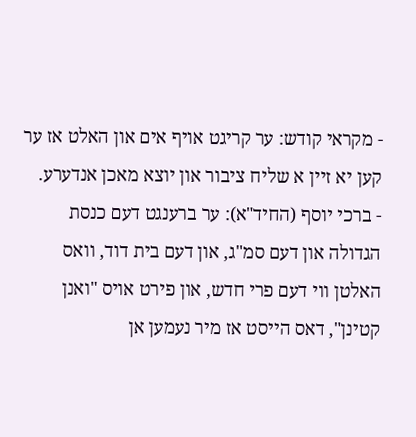- מקראי קודש: ער קריגט אויף אים און האלט אז ער קען יא זיין א שליח ציבור און יוצא מאכן אנדערע.
- ברכי יוסף (החיד"א): ער ברענגט דעם כנסת הגדולה און דעם סמ"ג, און דעם בית דוד, וואס האלטן ווי דעם פרי חדש, און פירט אויס "ואנן קטינן", דאס הייסט אז מיר נעמען אן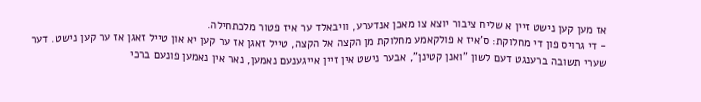אז מען קען נישט זיין א שליח ציבור יוצא צו מאכן אנדערע, וויבאלד ער איז פטור מלכתחילה.
- די גרויס פון די מחלוקת: ס'איז א פולקאמע מחלוקת מן הקצה אל הקצה, טייל זאגן אז ער קען יא און טייל זאגן אז ער קען נישט. דער שערי תשובה ברענגט דעם לשון "ואנן קטינן", אבער נישט אין זיין אייגענעם נאמען, נאר אין נאמען פונעם ברכי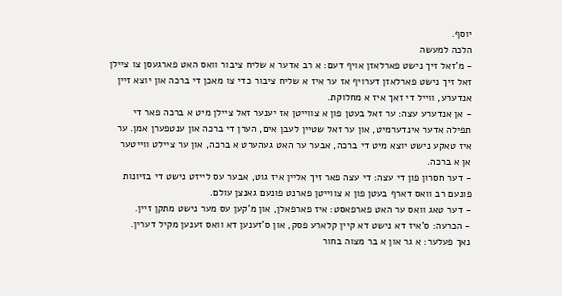יוסף.
הלכה למעשה
- מ'זאל זיך נישט פארלאזן אויף דעם: א רב אדער א שליח ציבור וואס האט פארגעסן צו ציילן זאל זיך נישט פארלאזן דערויף אז ער איז א שליח ציבור כדי צו מאכן די ברכה און יוצא זיין אנדערע, ווייל די זאך איז א מחלוקת.
- אן אנדערע עצה: ער זאל בעטן פון א צווייטן אז יענער זאל ציילן מיט א ברכה פאר די תפילה אדער אינדערמיט, און ער זאל שטיין לעבן אים, הערן די ברכה און ענטפערן אמן. ער איז טאקע נישט יוצא מיט די ברכה, אבער ער האט געהערט א ברכה, און ער ציילט ווייטער אן א ברכה.
- דער חסרון פון די עצה: די עצה פאר זיך אליין איז גוט, אבער עס לייזט נישט די בזיונות פונעם רב וואס דארף בעטן פון א צווייטן פארנט פונעם גאנצן עולם.
- דער טאג וואס ער האט פארפאסט: איז פארפאלן, און מ'קען עס מער נישט מתקן זיין.
- הכרעה: ס'איז דא נישט דא קיין קלארע פסק, און ס'זענען דא וואס זענען מקיל דערין.
נאך פעלער: א גר און א בר מצוה בחור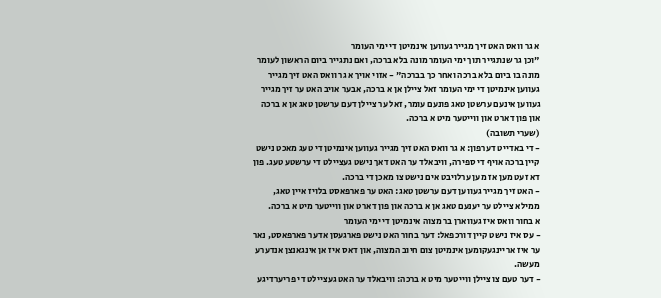א גר וואס האט זיך מגייר געווען אינמיטן די ימי העומר
"וכן גר שנתגייר תוך ימי העומר מונה בלא ברכה, ואם נתגייר ביום הראשון לעומר מונה בו ביום בלא ברכה ואחר כך בברכה" - אזוי אויך א גר וואס האט זיך מגייר געווען אינמיטן די ימי העומר זאל ציילן אן א ברכה, אבער אויב האט ער זיך מגייר געווען אינעם ערשטן טאג פונעם עומר, זאל ער ציילן דעם ערשטן טאג אן א ברכה און פון דארט און ווייטער מיט א ברכה.
(שערי תשובה)
- די באדייט דערפון: א גר וואס האט זיך מגייר געווען אינמיטן די טעג מאכט נישט קיין ברכה אויף די ספירה, וויבאלד ער האט דאך נישט געציילט די ערשטע טעג. פון דא זעט מען אז מען ערלויבט אים נישט צו מאכן די ברכה.
- האט זיך מגייר געווען דעם ערשטן טאג: האט ער פארפאסט בלויז איין טאג, ממילא ציילט ער יענעם טאג אן א ברכה און פון דארט און ווייטער מיט א ברכה.
א בחור וואס איז געווארן בר מצוה אינמיטן די ימי העומר
- עס איז נישט קיין דורכפאל: דער בחור האט נישט פארגעסן אדער פארפאסט, נאר ער איז אריינגעקומען אינמיטן צום חיוב המצוה, און דאס איז אן אינגאנצן אנדערע מעשה.
- דער טעם צו ציילן ווייטער מיט א ברכה: וויבאלד ער האט געציילט די פריערדיגע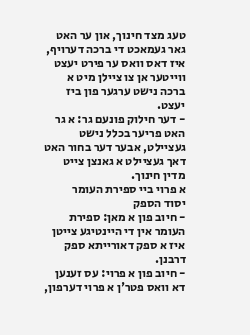טעג מצד חינוך, און ער האט גאר געמאכט די ברכה דערויף, איז דאס וואס ער פירט יעצט ווייטער אן צו ציילן מיט א ברכה נישט ערגער פון ביז יעצט.
- דער חילוק פונעם גר: א גר האט פריער בכלל נישט געציילט, אבער דער בחור האט דאך געציילט א גאנצן צייט מדין חינוך.
א פרוי ביי ספירת העומר
יסוד הספק
- חיוב פון א מאן: ספירת העומר אין די היינטיגע צייטן איז א ספק דאורייתא ספק דרבנן.
- חיוב פון א פרוי: עס זענען דא וואס פטר'ן א פרוי דערפון,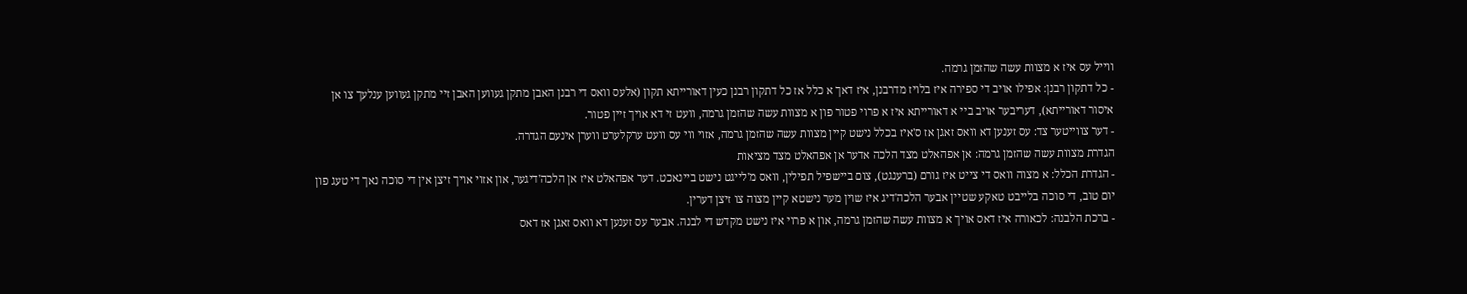ווייל עס איז א מצוות עשה שהזמן גרמה.
- כל דתקון רבנן: אפילו אויב די ספירה איז בלויז מדרבנן, איז דאך א כלל אז כל דתקון רבנן כעין דאורייתא תקון (אלעס וואס די רבנן האבן מתקן געווען האבן זיי מתקן געווען ענלעך צו אן איסור דאורייתא), דעריבער אויב ביי א דאורייתא איז א פרוי פטור פון א מצוות עשה שהזמן גרמה, וועט זי דא אויך זיין פטור.
- דער צווייטער צד: עס זענען דא וואס זאגן אז ס'איז בכלל נישט קיין מצוות עשה שהזמן גרמה, אזוי ווי עס וועט ערקלערט ווערן אינעם הגדרה.
הגדרת מצוות עשה שהזמן גרמה: אן אפהאלט מצד הלכה אדער אן אפהאלט מצד מציאות
- הגדרת הכלל: א מצוה וואס די צייט איז גורם (ברענגט), צום ביישפיל תפילין, וואס מ'לייגט נישט ביינאכט. דער אפהאלט איז אן הלכה'דיגער, און אזוי אויך זיצן אין די סוכה נאך די טעג פון יום טוב, די סוכה בלייבט טאקע שטיין אבער הלכה'דיג איז שוין מער נישטא קיין מצוה צו זיצן דערין.
- ברכת הלבנה: לכאורה איז דאס אויך א מצוות עשה שהזמן גרמה, און א פרוי איז נישט מקדש די לבנה. אבער עס זענען דא וואס זאגן אז דאס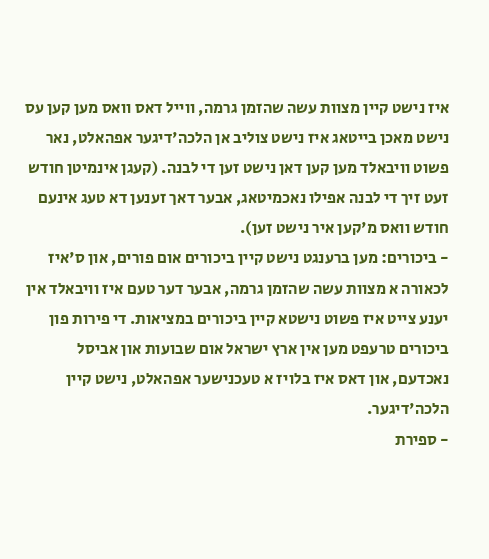איז נישט קיין מצוות עשה שהזמן גרמה, ווייל דאס וואס מען קען עס נישט מאכן בייטאג איז נישט צוליב אן הלכה'דיגער אפהאלט, נאר פשוט וויבאלד מען קען דאן נישט זען די לבנה. (קעגן אינמיטן חודש זעט זיך די לבנה אפילו נאכמיטאג, אבער דאך זענען דא טעג אינעם חודש וואס מ'קען איר נישט זען).
- ביכורים: מען ברענגט נישט קיין ביכורים אום פורים, און ס'איז לכאורה א מצוות עשה שהזמן גרמה, אבער דער טעם איז וויבאלד אין יענע צייט איז פשוט נישטא קיין ביכורים במציאות. די פירות פון ביכורים טרעפט מען אין ארץ ישראל אום שבועות און אביסל נאכדעם, און דאס איז בלויז א טעכנישער אפהאלט, נישט קיין הלכה'דיגער.
- ספירת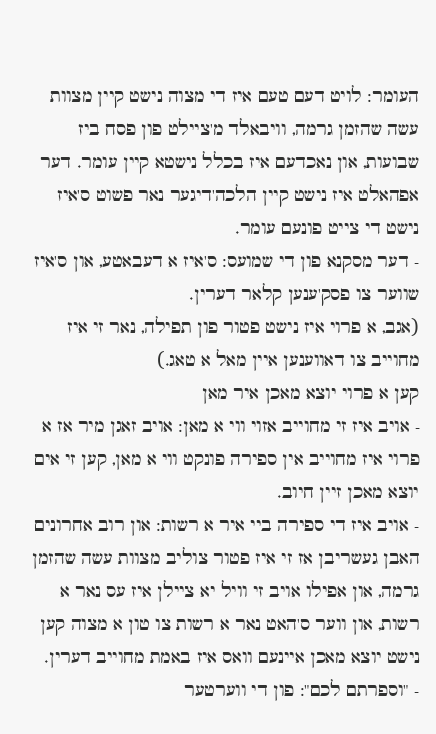העומר: לויט דעם טעם איז די מצוה נישט קיין מצוות עשה שהזמן גרמה, וויבאלד מ'ציילט פון פסח ביז שבועות, און נאכדעם איז בכלל נישטא קיין עומר. דער אפהאלט איז נישט קיין הלכה'דיגער נאר פשוט ס'איז נישט די צייט פונעם עומר.
- דער מסקנא פון די שמועס: ס'איז א דעבאטע, און ס'איז שווער צו פסק'ענען קלאר דערין.
(אגב, א פרוי איז נישט פטור פון תפילה, נאר זי איז מחוייב צו דאווענען איין מאל א טאג.)
קען א פרוי יוצא מאכן איר מאן
- אויב איז זי מחוייב אזוי ווי א מאן: אויב זאגן מיר אז א פרוי איז מחוייב אין ספירה פונקט ווי א מאן, קען זי אים יוצא מאכן זיין חיוב.
- אויב איז די ספירה ביי איר א רשות: און רוב אחרונים האבן געשריבן אז זי איז פטור צוליב מצוות עשה שהזמן גרמה, און אפילו אויב זי וויל יא ציילן איז עס נאר א רשות, און ווער ס'האט נאר א רשות צו טון א מצוה קען נישט יוצא מאכן איינעם וואס איז באמת מחוייב דערין.
- "וספרתם לכם": פון די ווערטער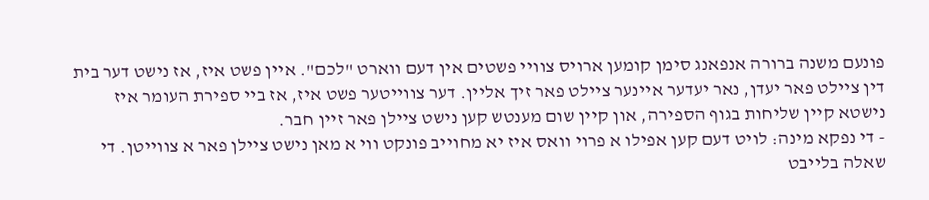פונעם משנה ברורה אנפאנג סימן קומען ארויס צוויי פשטים אין דעם ווארט "לכם". איין פשט איז, אז נישט דער בית דין ציילט פאר יעדן, נאר יעדער איינער ציילט פאר זיך אליין. דער צווייטער פשט איז, אז ביי ספירת העומר איז נישטא קיין שליחות בגוף הספירה, און קיין שום מענטש קען נישט ציילן פאר זיין חבר.
- די נפקא מינה: לויט דעם קען אפילו א פרוי וואס איז יא מחוייב פונקט ווי א מאן נישט ציילן פאר א צווייטן. די שאלה בלייבט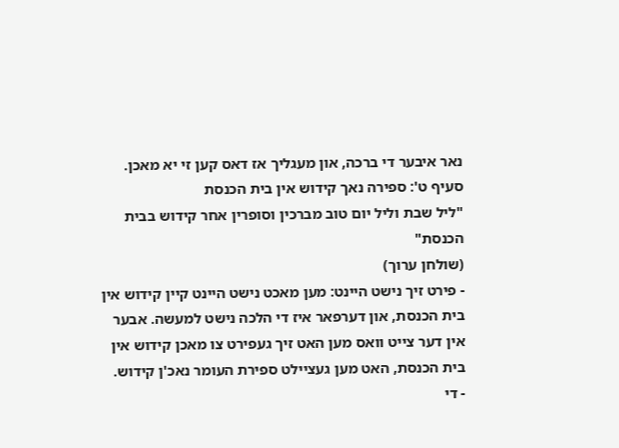נאר איבער די ברכה, און מעגליך אז דאס קען זי יא מאכן.
סעיף ט': ספירה נאך קידוש אין בית הכנסת
"ליל שבת וליל יום טוב מברכין וסופרין אחר קידוש בבית הכנסת"
(שולחן ערוך)
- פירט זיך נישט היינט: מען מאכט נישט היינט קיין קידוש אין בית הכנסת, און דערפאר איז די הלכה נישט למעשה. אבער אין דער צייט וואס מען האט זיך געפירט צו מאכן קידוש אין בית הכנסת, האט מען געציילט ספירת העומר נאכ'ן קידוש.
- די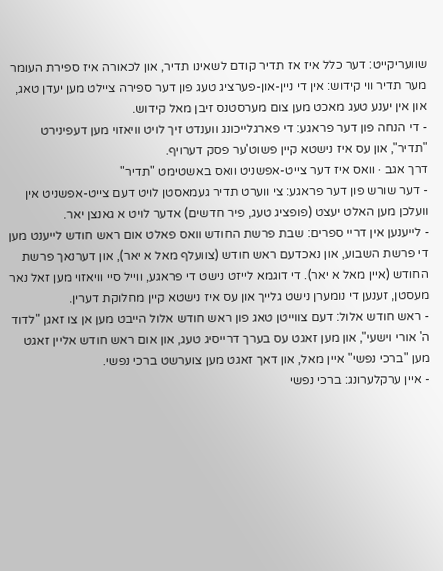שוועריקייט: דער כלל איז אז תדיר קודם לשאינו תדיר, און לכאורה איז ספירת העומר מער תדיר ווי קידוש: אין די ניין-און-פערציג טעג פון דער ספירה ציילט מען יעדן טאג, און אין יענע טעג מאכט מען צום מערסטנס זיבן מאל קידוש.
- די הנחה פון דער פראגע: די פארגלייכונג ווענדט זיך לויט וויאזוי מען דעפינירט "תדיר", און עס איז נישטא קיין פשוט'ער פסק דערויף.
דרך אגב · וואס איז דער צייט-אפשניט וואס באשטימט "תדיר"
- דער שורש פון דער פראגע: צי ווערט תדיר געמאסטן לויט דעם צייט-אפשניט אין וועלכן מען האלט יעצט (פופציג טעג, פיר חדשים) אדער לויט א גאנצן יאר.
- לייענען אין דריי ספרים: שבת פרשת החודש וואס פאלט אום ראש חודש לייענט מען די פרשת השבוע, און נאכדעם ראש חודש (צוועלף מאל א יאר), און דערנאך פרשת החודש (איין מאל א יאר). די דוגמא לייזט נישט די פראגע, ווייל סיי וויאזוי מען זאל נאר מעסטן, זענען די נומערן נישט גלייך און עס איז נישטא קיין מחלוקת דערין.
- ראש חודש אלול: דעם צווייטן טאג פון ראש חודש אלול הייבט מען אן צו זאגן "לדוד ה' אורי וישעי", און מען זאגט עס בערך דרייסיג טעג, און אום ראש חודש אליין זאגט מען "ברכי נפשי" איין מאל, און דאך זאגט מען צוערשט ברכי נפשי.
- איין ערקלערונג: ברכי נפשי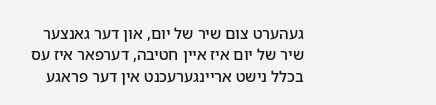געהערט צום שיר של יום, און דער גאנצער שיר של יום איז איין חטיבה, דערפאר איז עס בכלל נישט אריינגערעכנט אין דער פראגע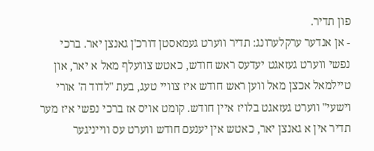פון תדיר.
- אן אנדער ערקלערונג: תדיר ווערט געמאסטן דורכ'ן גאנצן יאר. ברכי נפשי ווערט געזאגט יעדעס ראש חודש, כאטש צוועלף מאל א יאר, און טיילמאל אכצן מאל ווען ראש חודש איז צוויי טעג, בעת "לדוד ה' אורי וישעי" ווערט געזאגט בלויז איין חודש. קומט אויס אז ברכי נפשי איז מער תדיר אין א גאנצן יאר, כאטש אין יענעם חודש ווערט עס ווייניגער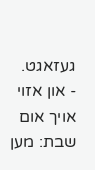געזאגט.
- און אזוי אויך אום שבת: מען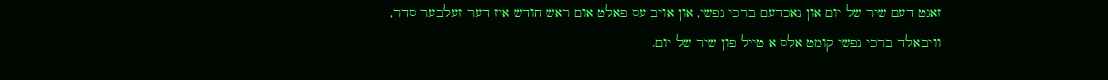זאגט דעם שיר של יום און נאכדעם ברכי נפשי, און אויב עס פאלט אום ראש חודש איז דער זעלבער סדר, וויבאלד ברכי נפשי קומט אלס א טייל פון שיר של יום.